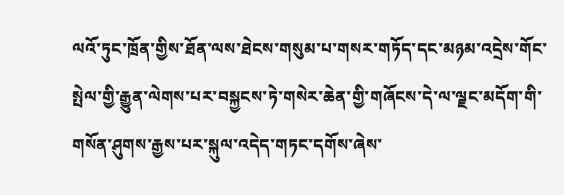ལའོ་ཏུང་ཁྲོན་གྱིས་ཐོན་ལས་ཐེངས་གསུམ་པ་གསར་གཏོད་དང་མཉམ་འདྲེས་གོང་སྤེལ་གྱི་རྒྱུན་ལེགས་པར་བསྐྱངས་ཏེ་གསེར་ཆེན་གྱི་གཞོངས་དེ་ལ་ལྗང་མདོག་གི་གསོན་ཤུགས་རྒྱས་པར་སྐུལ་འདེད་གཏང་དགོས་ཞེས་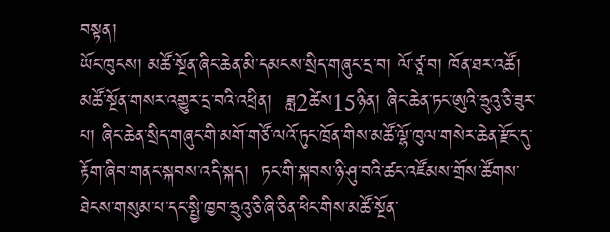བསྟན།
ཡོང་ཁུངས། མཚོ་སྔོན་ཞིང་ཆེན་མི་དམངས་སྲིད་གཞུང་དྲ་བ། ལོ་ཙཱ་བ། ཁོན་ཐར་འཚོ།
མཚོ་སྔོན་གསར་འགྱུར་དྲ་བའི་འཕྲིན།  ཟླ2ཚེས15ཉིན། ཞིང་ཆེན་ཏང་ཨུའི་ཧྲུའུ་ཅི་ཟུར་པ། ཞིང་ཆེན་སྲིད་གཞུང་གི་མགོ་གཙོ་ལའོ་ཏུང་ཁྲོན་གིས་མཚོ་ལྷོ་ཁུལ་གསེར་ཆེན་རྫོང་དུ་རྟོག་ཞིབ་གནང་སྐབས་འདི་སྐད།  ཏང་གི་སྐབས་ཉི་ཤུ་བའི་ཚང་འཛོམས་གྲོས་ཚོགས་ཐེངས་གསུམ་པ་དང་སྤྱི་ཁྱབ་ཧྲུའུ་ཅི་ཞི་ཅིན་ཕིང་གིས་མཚོ་སྔོན་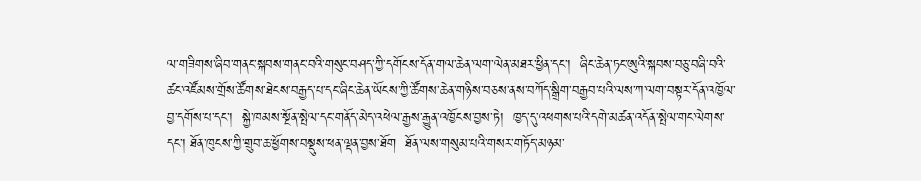ལ་གཟིགས་ཞིབ་གནང་སྐབས་གནང་བའི་གསུང་བཤད་ཀྱི་དགོངས་དོན་གལ་ཆེན་ལག་ལེན་མཐར་ཕྱིན་དང་།  ཞིང་ཆེན་ཏང་ཨུའི་སྐབས་བཅུ་བཞི་བའི་ཚང་འཛོམས་གྲོས་ཚོགས་ཐེངས་བརྒྱད་པ་དང་ཞིང་ཆེན་ཡོངས་ཀྱི་ཚོགས་ཆེན་གཉིས་བཅས་ནས་བཀོད་སྒྲིག་བརྒྱབ་པའི་ལས་ཀ་ལག་བསྟར་དོན་འཁྱོལ་བྱ་དགོས་པ་དང་།  སྐྱེ་ཁམས་སྔོན་སྤེལ་དང་གནོད་མེད་འཕེལ་རྒྱས་རྒྱུན་འཁྱོངས་བྱས་ཏེ།  ཁྱད་དུ་འཕགས་པའི་དགེ་མཚན་འདོན་སྤེལ་གང་ལེགས་དང་། ཐོན་ཁུངས་ཀྱི་གྲུབ་ཆ་ཕྱོགས་བསྡུས་ཕན་ལྡན་བྱས་ཐོག  ཐོན་ལས་གསུམ་པའི་གསར་གཏོད་མཉམ་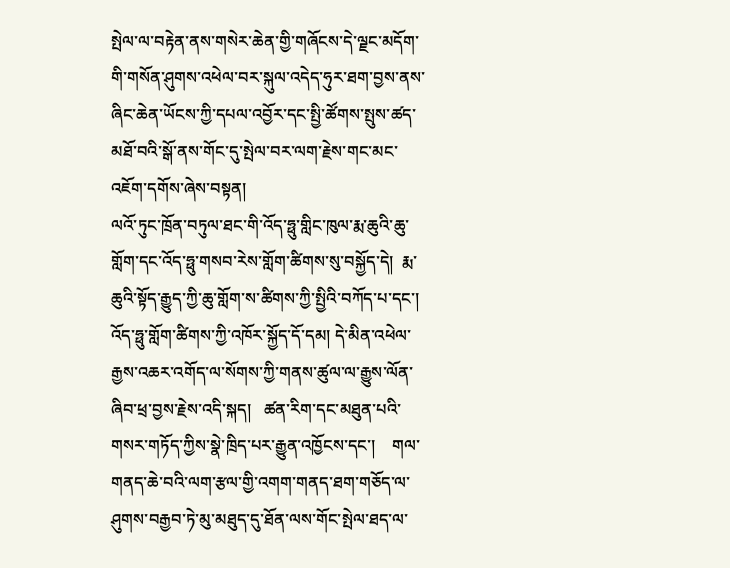སྤེལ་ལ་བརྟེན་ནས་གསེར་ཆེན་གྱི་གཞོངས་དེ་ལྗང་མདོག་གི་གསོན་ཤུགས་འཕེལ་བར་སྐུལ་འདེད་ཧུར་ཐག་བྱས་ནས་ཞིང་ཆེན་ཡོངས་ཀྱི་དཔལ་འབྱོར་དང་སྤྱི་ཚོགས་སྤུས་ཚད་མཐོ་བའི་སྒོ་ནས་གོང་དུ་སྤེལ་བར་ལག་རྗེས་གང་མང་འཇོག་དགོས་ཞེས་བསྟན།
ལའོ་ཏུང་ཁྲོན་བཏུལ་ཐང་གི་འོད་ཧྥུ་གླིང་ཁུལ་རྨ་ཆུའི་ཆུ་གློག་དང་འོད་ཧྥུ་གསབ་རེས་གློག་ཚིགས་སུ་བསྐྱོད་དེ།  རྨ་ཆུའི་སྟོད་རྒྱུད་ཀྱི་ཆུ་གློག་ས་ཚིགས་ཀྱི་སྤྱིའི་བཀོད་པ་དང་། འོད་ཧྥུ་གློག་ཚིགས་ཀྱི་འཁོར་སྐྱོད་དོ་དམ། དེ་མིན་འཕེལ་རྒྱས་འཆར་འགོད་ལ་སོགས་ཀྱི་གནས་ཚུལ་ལ་རྒྱུས་ལོན་ཞིབ་ཕྲ་བྱས་རྗེས་འདི་སྐད།   ཚན་རིག་དང་མཐུན་པའི་གསར་གཏོད་ཀྱིས་སྣེ་ཁྲིད་པར་རྒྱུན་འཁྱོངས་དང་།    གལ་གནད་ཆེ་བའི་ལག་རྩལ་གྱི་འགག་གནད་ཐག་གཅོད་ལ་ཤུགས་བརྒྱབ་ཏེ་མུ་མཐུད་དུ་ཐོན་ལས་གོང་སྤེལ་ཐད་ལ་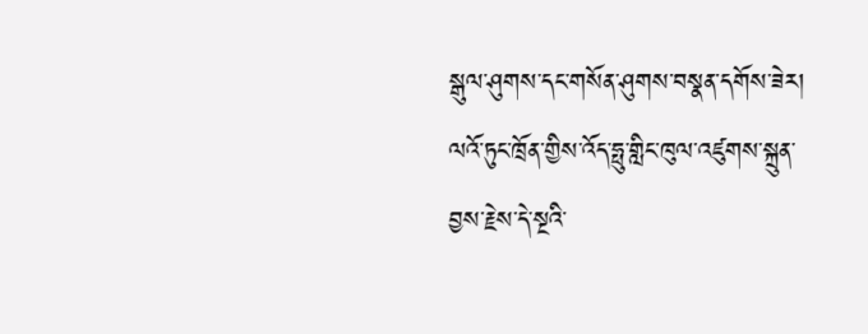སྒུལ་ཤུགས་དང་གསོན་ཤུགས་བསྣན་དགོས་ཟེར།  ལའོ་ཏུང་ཁྲོན་གྱིས་འོད་ཧྥུ་གླིང་ཁུལ་འཛུགས་སྐྲུན་བྱས་རྗེས་དེ་སྔའི་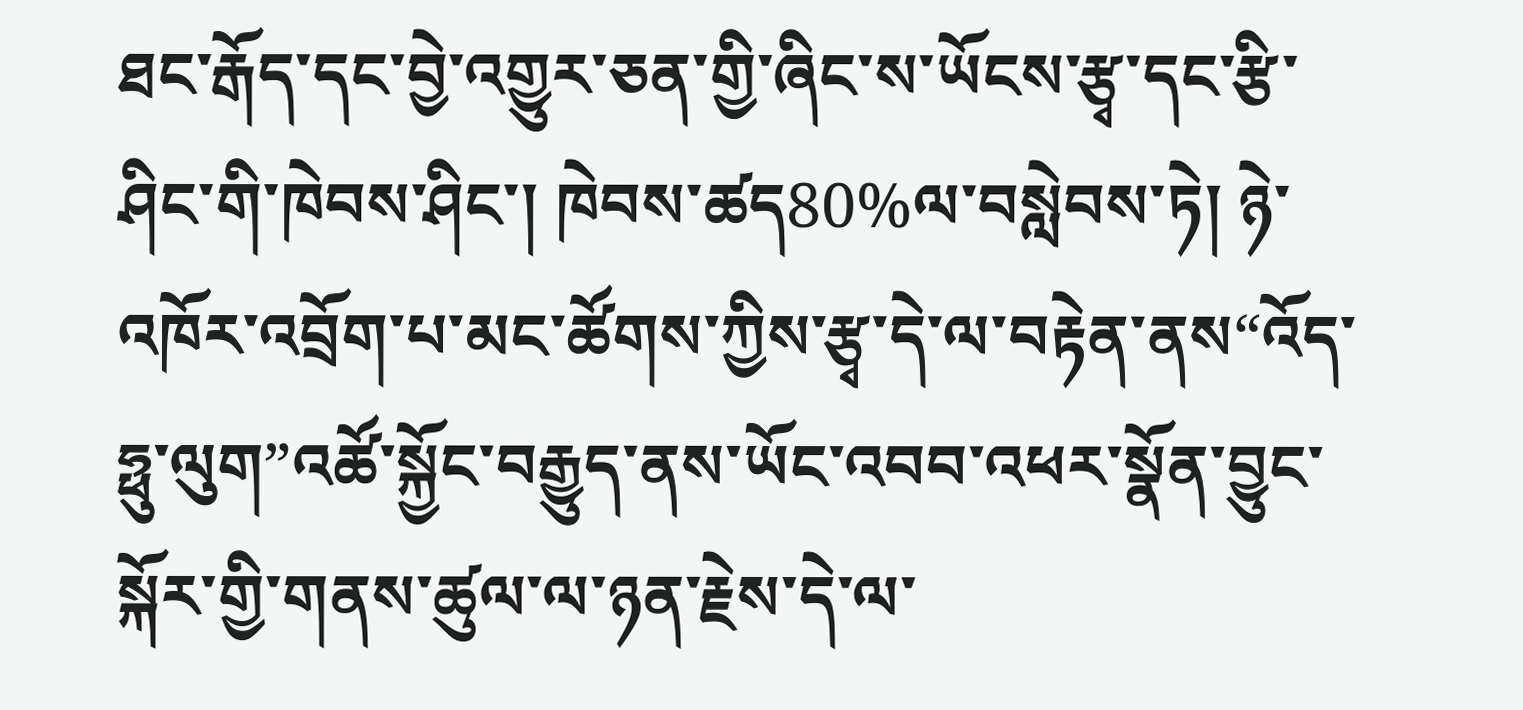ཐང་རྒོད་དང་བྱེ་འགྱུར་ཅན་གྱི་ཞིང་ས་ཡོངས་རྩྭ་དང་རྩི་ཤིང་གི་ཁེབས་ཤིང་། ཁེབས་ཚད80%ལ་བསླེབས་ཏེ། ཉེ་འཁོར་འབྲོག་པ་མང་ཚོགས་ཀྱིས་རྩྭ་དེ་ལ་བརྟེན་ནས“འོད་ཧྥུ་ལུག”འཚོ་སྐྱོང་བརྒྱུད་ནས་ཡོང་འབབ་འཕར་སྣོན་བྱུང་སྐོར་གྱི་གནས་ཚུལ་ལ་ཉན་རྗེས་དེ་ལ་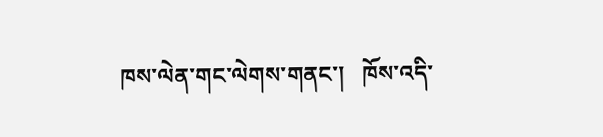ཁས་ལེན་གང་ལེགས་གནང་།   ཁོས་འདི་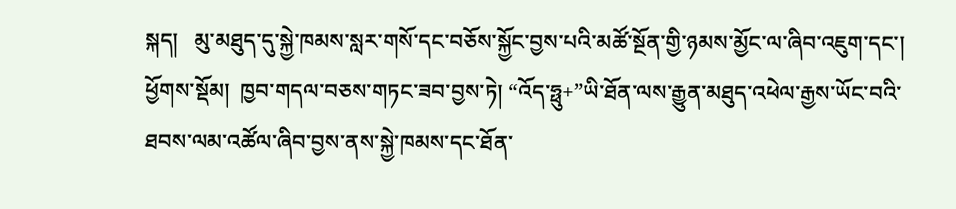སྐད།   མུ་མཐུད་དུ་སྐྱེ་ཁམས་སླར་གསོ་དང་བཅོས་སྐྱོང་བྱས་པའི་མཚོ་སྔོན་གྱི་ཉམས་མྱོང་ལ་ཞིབ་འཇུག་དང་། ཕྱོགས་སྡོམ།  ཁྱབ་གདལ་བཅས་གཏང་ཟབ་བྱས་ཏེ། “འོད་ཧྥུ+”ཡི་ཐོན་ལས་རྒྱུན་མཐུད་འཕེལ་རྒྱས་ཡོང་བའི་ཐབས་ལམ་འཚོལ་ཞིབ་བྱས་ནས་སྐྱེ་ཁམས་དང་ཐོན་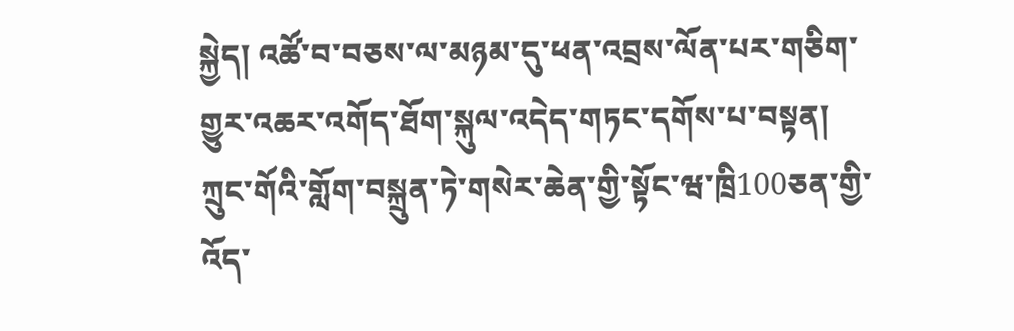སྐྱེད། འཚོ་བ་བཅས་ལ་མཉམ་དུ་ཕན་འབྲས་ལོན་པར་གཅིག་གྱུར་འཆར་འགོད་ཐོག་སྐུལ་འདེད་གཏང་དགོས་པ་བསྟན།
ཀྲུང་གོའི་གློག་བསྐྲུན་ཏེ་གསེར་ཆེན་གྱི་སྟོང་ཝ་ཁྲི100ཅན་གྱི་འོད་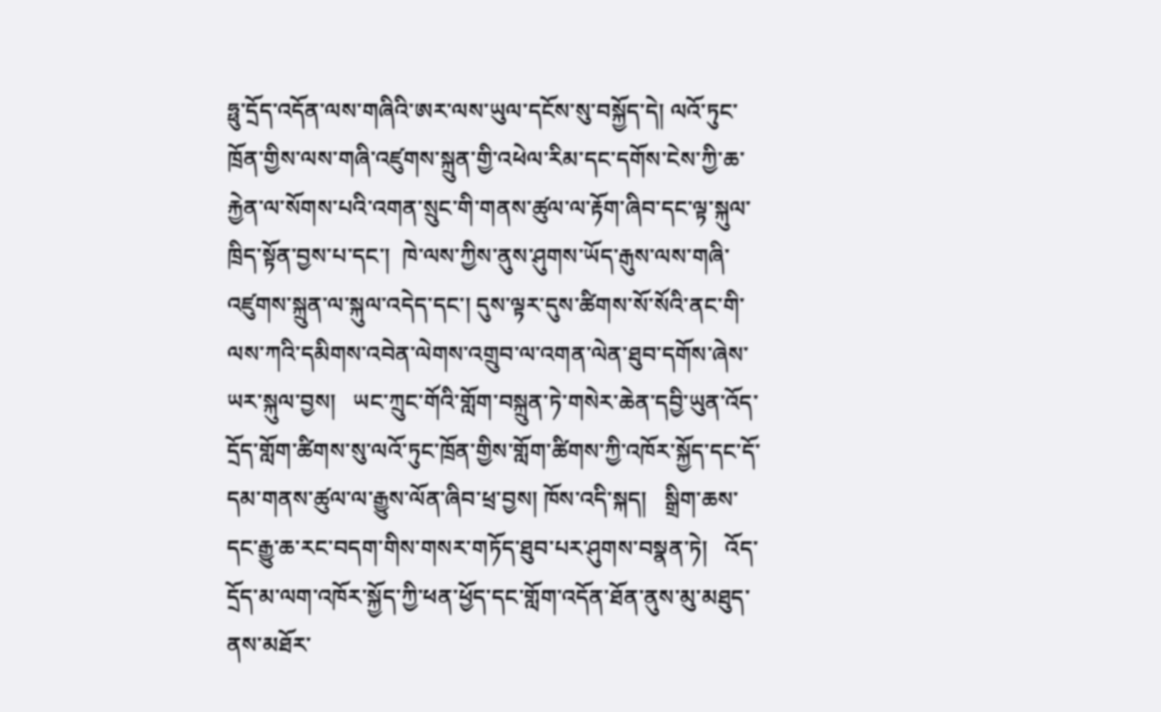ཧྥུ་དྲོད་འདོན་ལས་གཞིའི་ཨར་ལས་ཡུལ་དངོས་སུ་བསྐྱོད་དེ། ལའོ་ཏུང་ཁྲོན་གྱིས་ལས་གཞི་འཛུགས་སྐྲུན་གྱི་འཕེལ་རིམ་དང་དགོས་ངེས་ཀྱི་ཆ་རྐྱེན་ལ་སོགས་པའི་འགན་སྲུང་གི་གནས་ཚུལ་ལ་རྟོག་ཞིབ་དང་ལྟ་སྐུལ་ཁྲིད་སྟོན་བྱས་པ་དང་།  ཁེ་ལས་ཀྱིས་ནུས་ཤུགས་ཡོད་རྒུས་ལས་གཞི་འཛུགས་སྐྲུན་ལ་སྐུལ་འདེད་དང་། དུས་ལྟར་དུས་ཚིགས་སོ་སོའི་ནང་གི་ལས་ཀའི་དམིགས་འབེན་ལེགས་འགྲུབ་ལ་འགན་ལེན་ཐུབ་དགོས་ཞེས་ཡར་སྐུལ་བྱས།   ཡང་ཀྲུང་གོའི་གློག་བསྐྲུན་ཏེ་གསེར་ཆེན་དབྱི་ཡུན་འོད་དྲོད་གློག་ཚིགས་སུ་ལའོ་ཏུང་ཁྲོན་གྱིས་གློག་ཚིགས་ཀྱི་འཁོར་སྐྱོད་དང་དོ་དམ་གནས་ཚུལ་ལ་རྒྱུས་ལོན་ཞིབ་ཕྲ་བྱས། ཁོས་འདི་སྐད།   སྒྲིག་ཆས་དང་རྒྱུ་ཆ་རང་བདག་གིས་གསར་གཏོད་ཐུབ་པར་ཤུགས་བསྣན་ཏེ།   འོད་དྲོད་མ་ལག་འཁོར་སྐྱོད་ཀྱི་ཕན་ཕྱོད་དང་གློག་འདོན་ཐོན་ནུས་མུ་མཐུད་ནས་མཐོར་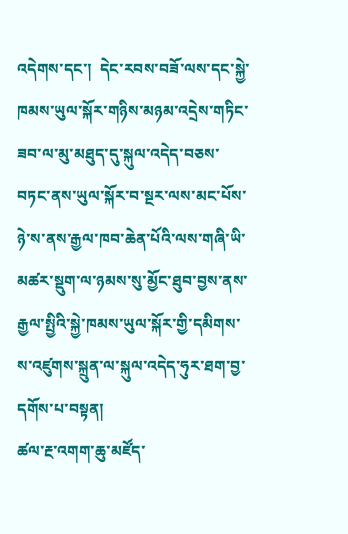འདེགས་དང་།  དེང་རབས་བཟོ་ལས་དང་སྐྱེ་ཁམས་ཡུལ་སྐོར་གཉིས་མཉམ་འདྲེས་གཏིང་ཟབ་ལ་མུ་མཐུད་དུ་སྐུལ་འདེད་བཅས་བཏང་ནས་ཡུལ་སྐོར་བ་སྔར་ལས་མང་པོས་ཉེ་ས་ནས་རྒྱལ་ཁབ་ཆེན་པོའི་ལས་གཞི་ཡི་མཚར་སྡུག་ལ་ཉམས་སུ་མྱོང་ཐུབ་བྱས་ནས་རྒྱལ་སྤྱིའི་སྐྱེ་ཁམས་ཡུལ་སྐོར་གྱི་དམིགས་ས་འཛུགས་སྐྲུན་ལ་སྐུལ་འདེད་ཧུར་ཐག་བྱ་དགོས་པ་བསྟན།
ཚལ་རྔ་འགག་ཆུ་མཛོད་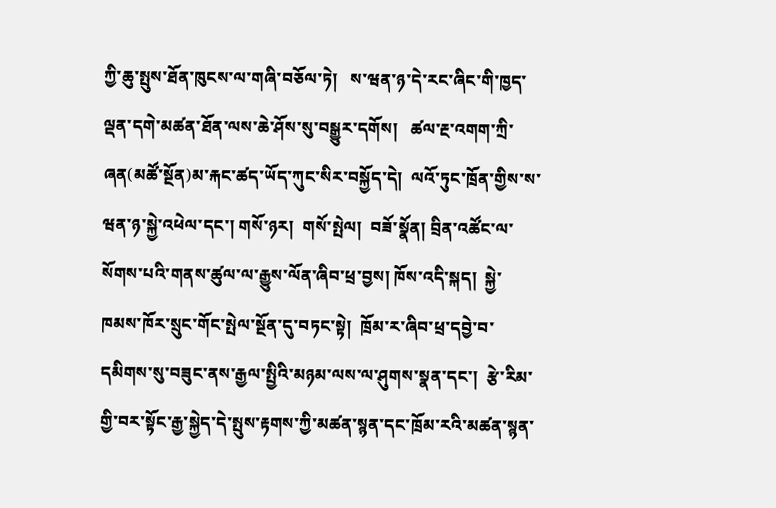ཀྱི་ཆུ་སྤུས་ཐོན་ཁུངས་ལ་གཞི་བཅོལ་ཏེ།   ས་ཝན་ཉ་དེ་རང་ཞིང་གི་ཁྱད་ལྡན་དགེ་མཚན་ཐོན་ལས་ཆེ་ཤོས་སུ་བསྒྱུར་དགོས།   ཚལ་རྔ་འགག་ཀྲི་ཞན(མཚོ་སྔོན)མ་རྐང་ཚད་ཡོད་ཀུང་སིར་བསྐྱོད་དེ།  ལའོ་ཏུང་ཁྲོན་གྱིས་ས་ཝན་ཉ་སྐྱེ་འཕེལ་དང་། གསོ་ཉར།  གསོ་སྤེལ།  བཟོ་སྣོན། བྲིན་འཚོང་ལ་སོགས་པའི་གནས་ཚུལ་ལ་རྒྱུས་ལོན་ཞིབ་ཕྲ་བྱས། ཁོས་འདི་སྐད།  སྐྱེ་ཁམས་ཁོར་སྲུང་གོང་སྤེལ་སྔོན་དུ་བཏང་སྟེ།  ཁྲོམ་ར་ཞིབ་ཕྲ་དབྱེ་བ་དམིགས་སུ་བཟུང་ནས་རྒྱལ་སྤྱིའི་མཉམ་ལས་ལ་ཤུགས་སྣན་དང་།  རྩེ་རིམ་གྱི་བར་སྟོང་རྒྱ་སྐྱེད་དེ་སྤུས་རྟགས་ཀྱི་མཚན་སྙན་དང་ཁྲོམ་རའི་མཚན་སྙན་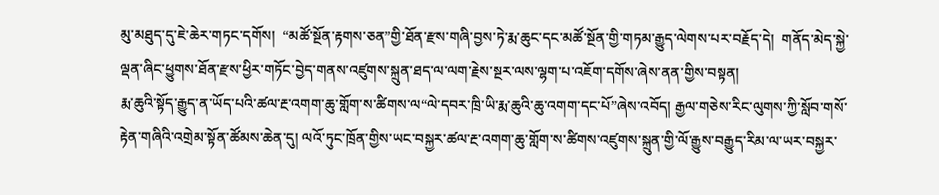མུ་མཐུད་དུ་ཇེ་ཆེར་གཏང་དགོས།  “མཚོ་སྔོན་རྟགས་ཅན”གྱི་ཐོན་རྫས་གཞི་བྱས་ཏེ་རྨ་ཆུང་དང་མཚོ་སྔོན་གྱི་གཏམ་རྒྱུད་ལེགས་པར་བརྗོད་དེ།  གནོད་མེད་སྐྱེ་ལྡན་ཞིང་ཕྱུགས་ཐོན་རྫས་ཕྱིར་གཏོང་བྱེད་གནས་འཛུགས་སྐྲུན་ཐད་ལ་ལག་རྗེས་སྔར་ལས་ལྷག་པ་འཇོག་དགོས་ཞེས་ནན་གྱིས་བསྟན།
རྨ་ཆུའི་སྟོད་རྒྱུད་ན་ཡོད་པའི་ཚལ་རྔ་འགག་ཆུ་གློག་ས་ཚིགས་ལ“ལེ་དབར་ཁྲི་ཡི་རྨ་ཆུའི་ཆུ་འགག་དང་པོ”ཞེས་འབོད། རྒྱལ་གཅེས་རིང་ལུགས་ཀྱི་སློབ་གསོ་རྟེན་གཞིའི་འགྲེམ་སྟོན་ཚོམས་ཆེན་དུ། ལའོ་ཏུང་ཁྲོན་གྱིས་ཡང་བསྐྱར་ཚལ་རྔ་འགག་ཆུ་གློག་ས་ཚིགས་འཛུགས་སྐྲུན་གྱི་ལོ་རྒྱུས་བརྒྱུད་རིམ་ལ་ཡར་བསྐྱར་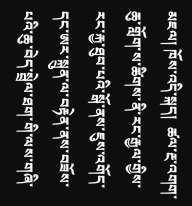མཇལ། ཁོས་འདི་སྐད།  ཚལ་རྔ་འགག་ཆུ་གློག་ས་ཚིགས་ནི་རང་རྒྱལ་གྱིས་རང་རྐྱ་ཐུབ་པའི་སྒོ་ནས་ཇུས་འགོད་དང་ཨར་སྐྲུན་ལ་བརྟེན་ནས་བཟོས་པའི་ཆུ་བེད་སྦྲེལ་ཐག་གི་ལས་གཞི་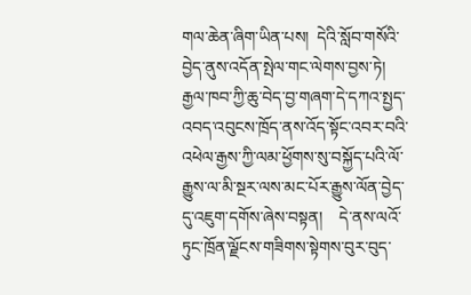གལ་ཆེན་ཞིག་ཡིན་པས།  དེའི་སློབ་གསོའི་བྱེད་ནུས་འདོན་སྤེལ་གང་ལེགས་བྱས་ཏེ། རྒྱལ་ཁབ་ཀྱི་ཆུ་བེད་བྱ་གཞག་དེ་དཀའ་སྤྱད་འབད་འབུངས་ཁྲོད་ནས་འོད་སྟོང་འབར་བའི་འཕེལ་རྒྱས་ཀྱི་ལམ་ཕྱོགས་སུ་བསྐྱོད་པའི་ལོ་རྒྱུས་ལ་མི་སྔར་ལས་མང་པོར་རྒྱུས་ལོན་བྱེད་དུ་འཇུག་དགོས་ཞེས་བསྟན།    དེ་ནས་ལའོ་ཏུང་ཁྲོན་ལྗོངས་གཟིགས་སྟེགས་བུར་བུད་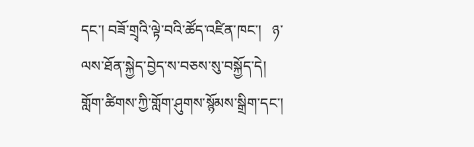དང་། བཟོ་གྲྭའི་ལྟེ་བའི་ཚོད་འཛིན་ཁང་།   ཉ་ལས་ཐོན་སྐྱེད་བྱེད་ས་བཅས་སུ་བསྐྱོད་དེ།  གློག་ཚིགས་ཀྱི་གློག་ཤུགས་སྙོམས་སྒྲིག་དང་།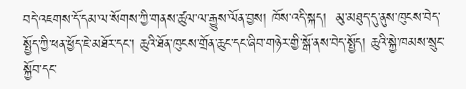བདེ་འཇགས་དོ་དམ་ལ་སོགས་ཀྱི་གནས་ཚུལ་ལ་རྒྱུས་ལོན་བྱས། ཁོས་འདི་སྐད།  མུ་མཐུད་དུ་ནུས་ཁུངས་བེད་སྤྱོད་ཀྱི་ཕན་ཕྱོད་ཇེ་མཐོར་དང་། ཆུའི་ཐོན་ཁུངས་གྲོན་ཆུང་དང་ཞིབ་གཉེར་གྱི་སྒོ་ནས་བེད་སྤྱོད། ཆུའི་སྐྱེ་ཁམས་སྲུང་སྐྱོབ་དང་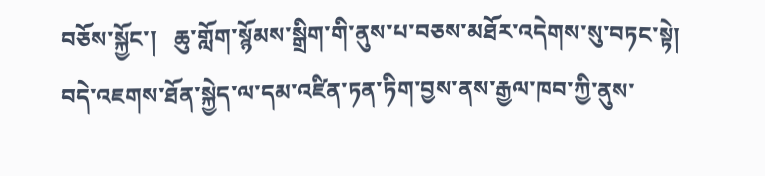བཅོས་སྐྱོང་།   ཆུ་གློག་སྙོམས་སྒྲིག་གི་ནུས་པ་བཅས་མཐོར་འདེགས་སུ་བཏང་སྟེ།   བདེ་འཇགས་ཐོན་སྐྱེད་ལ་དམ་འཛིན་ཏན་ཏིག་བྱས་ནས་རྒྱལ་ཁབ་ཀྱི་ནུས་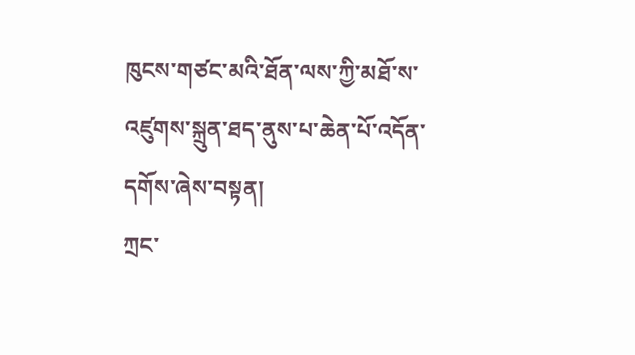ཁུངས་གཙང་མའི་ཐོན་ལས་ཀྱི་མཐོ་ས་འཛུགས་སྐྲུན་ཐད་ནུས་པ་ཆེན་པོ་འདོན་དགོས་ཞེས་བསྟན།
ཀྲང་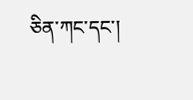ཅིན་ཀང་དང་།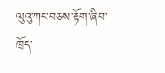ལུའུ་ཀང་བཅས་རྟོག་ཞིབ་ཁྲོད་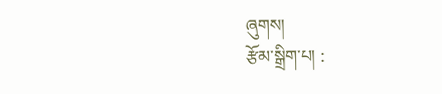ཞུགས།
རྩོམ་སྒྲིག་པ། :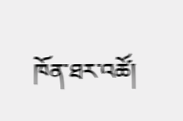ཁོན་ཐར་འཚོ།